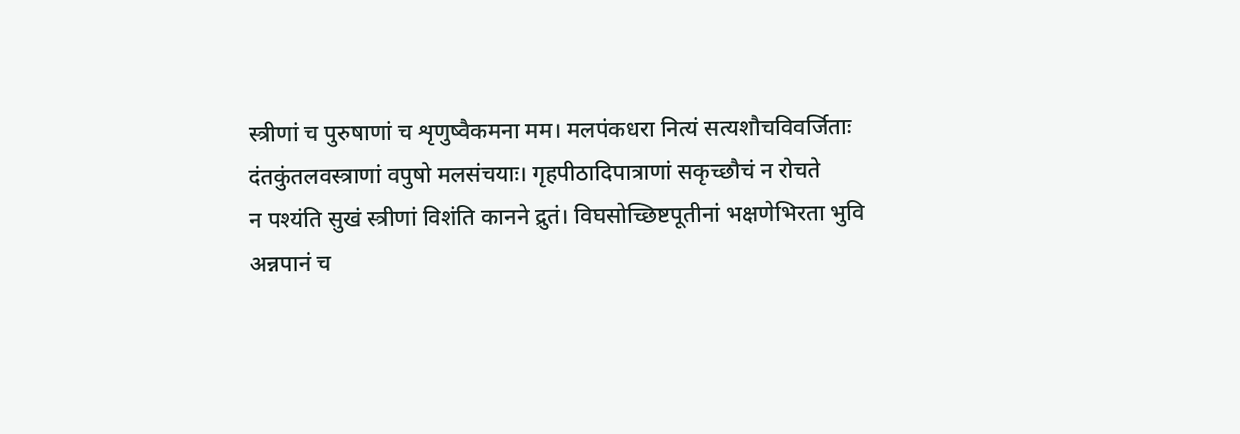स्त्रीणां च पुरुषाणां च शृणुष्वैकमना मम। मलपंकधरा नित्यं सत्यशौचविवर्जिताः
दंतकुंतलवस्त्राणां वपुषो मलसंचयाः। गृहपीठादिपात्राणां सकृच्छौचं न रोचते
न पश्यंति सुखं स्त्रीणां विशंति कानने द्रुतं। विघसोच्छिष्टपूतीनां भक्षणेभिरता भुवि
अन्नपानं च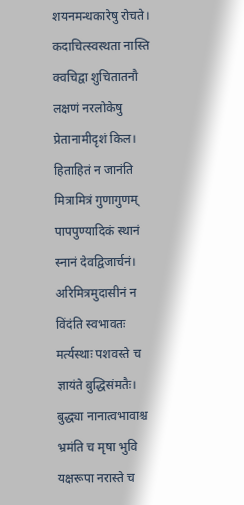शयनमन्धकारेषु रोचते। कदाचित्स्वस्थता नास्ति क्वचिद्वा शुचितातनौ
लक्षणं नरलोकेषु प्रेतानामीदृशं किल। हिताहितं न जानंति मित्रामित्रं गुणागुणम्
पापपुण्यादिकं स्थानं स्नानं देवद्विजार्चनं। अरिमित्रमुदासीनं न विंदंति स्वभावतः
मर्त्यस्थाः पशवस्ते च ज्ञायंते बुद्धिसंमतैः। बुद्ध्या नानात्वभावाश्च भ्रमंति च मृषा भुवि
यक्षरूपा नरास्ते च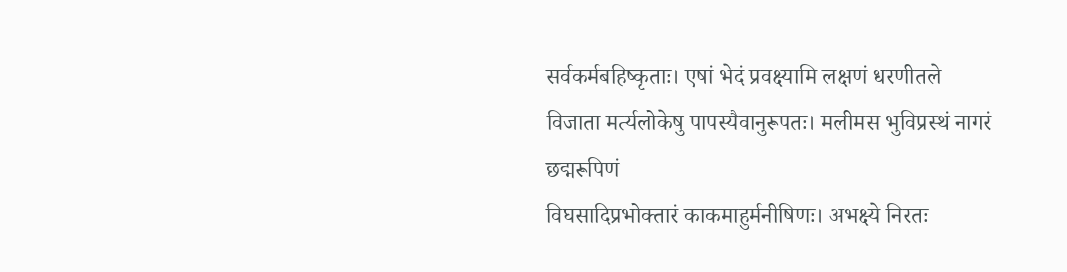सर्वकर्मबहिष्कृताः। एषां भेदं प्रवक्ष्यामि लक्षणं धरणीतले
विजाता मर्त्यलोकेषु पापस्यैवानुरूपतः। मलीमस भुविप्रस्थं नागरं छद्मरूपिणं
विघसादिप्रभोक्तारं काकमाहुर्मनीषिणः। अभक्ष्ये निरतः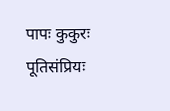पापः कुकुरः पूतिसंप्रियः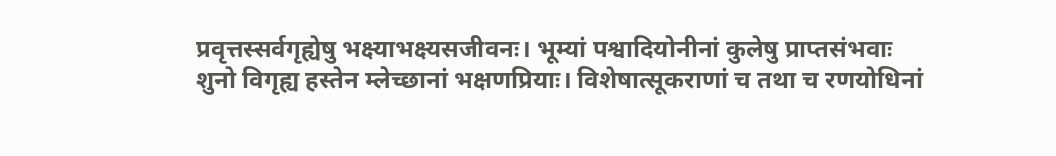प्रवृत्तस्सर्वगृह्येषु भक्ष्याभक्ष्यसजीवनः। भूम्यां पश्वादियोनीनां कुलेषु प्राप्तसंभवाः
शुनो विगृह्य हस्तेन म्लेच्छानां भक्षणप्रियाः। विशेषात्सूकराणां च तथा च रणयोधिनां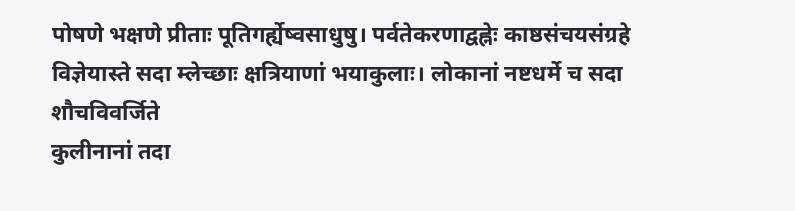पोषणे भक्षणे प्रीताः पूतिगर्ह्येष्वसाधुषु। पर्वतेकरणाद्वह्नेः काष्ठसंचयसंग्रहे
विज्ञेयास्ते सदा म्लेच्छाः क्षत्रियाणां भयाकुलाः। लोकानां नष्टधर्मे च सदा शौचविवर्जिते
कुलीनानां तदा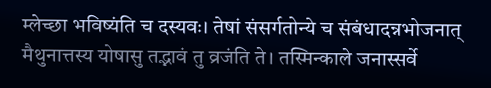म्लेच्छा भविष्यंति च दस्यवः। तेषां संसर्गतोन्ये च संबंधादन्नभोजनात्
मैथुनात्तस्य योषासु तद्भावं तु व्रजंति ते। तस्मिन्काले जनास्सर्वे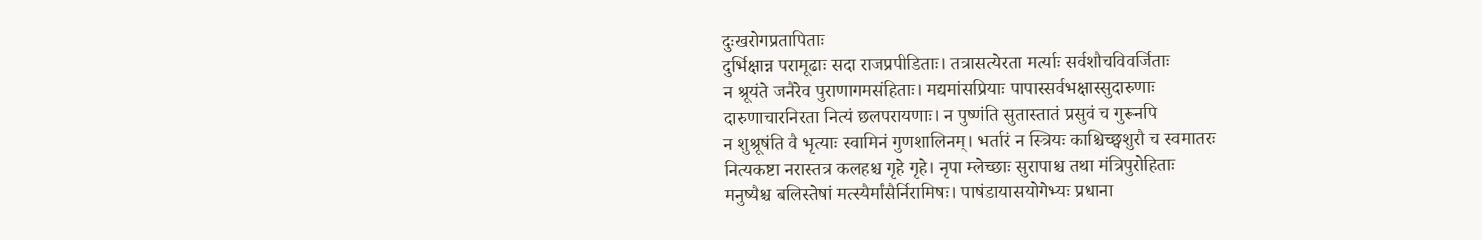दुःखरोगप्रतापिताः
दुर्भिक्षान्न परामूढाः सदा राजप्रपीडिताः। तत्रासत्येरता मर्त्याः सर्वशौचविवर्जिताः
न श्रूयंते जनैरेव पुराणागमसंहिताः। मद्यमांसप्रियाः पापास्सर्वभक्षास्सुदारुणाः
दारुणाचारनिरता नित्यं छलपरायणाः। न पुष्णंति सुतास्तातं प्रसुवं च गुरूनपि
न शुश्रूषंति वै भृत्याः स्वामिनं गुणशालिनम्। भर्तारं न स्त्रियः काश्चिच्छ्वशुरौ च स्वमातरः
नित्यकष्टा नरास्तत्र कलहश्च गृहे गृहे। नृपा म्लेच्छाः सुरापाश्च तथा मंत्रिपुरोहिताः
मनुष्यैश्च बलिस्तेषां मत्स्यैर्मांसैर्निरामिषः। पाषंडायासयोगेभ्यः प्रधाना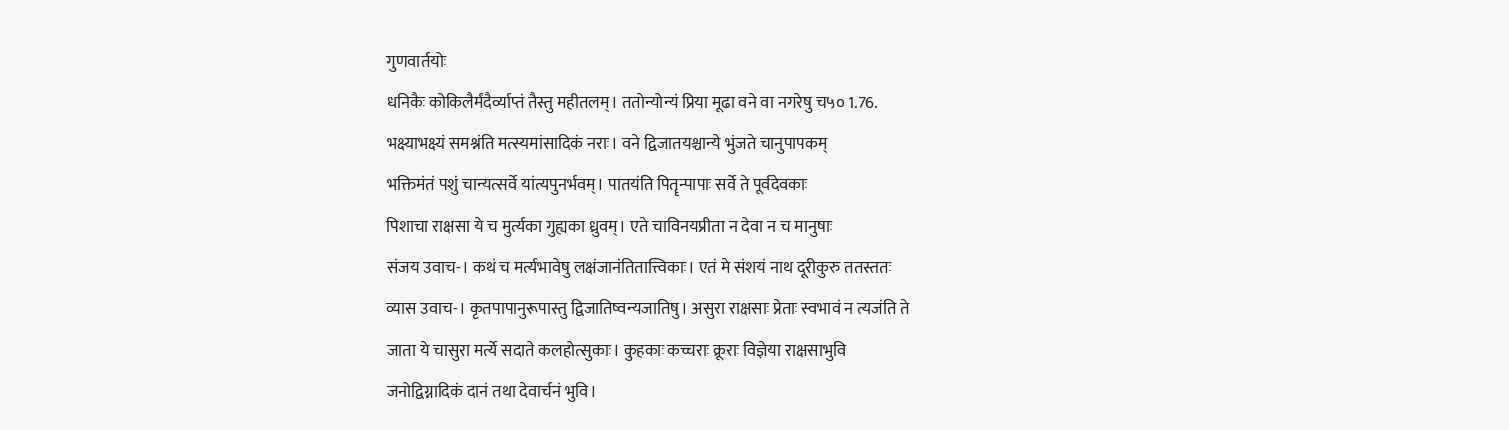गुणवार्तयोः
धनिकैः कोकिलैर्मंदैर्व्याप्तं तैस्तु महीतलम्। ततोन्योन्यं प्रिया मूढा वने वा नगरेषु च५० 1.76.
भक्ष्याभक्ष्यं समश्नंति मत्स्यमांसादिकं नराः। वने द्विजातयश्चान्ये भुंजते चानुपापकम्
भक्तिमंतं पशुं चान्यत्सर्वे यांत्यपुनर्भवम्। पातयंति पितॄन्पापाः सर्वे ते पूर्वदेवकाः
पिशाचा राक्षसा ये च मुर्त्यका गुह्यका ध्रुवम्। एते चाविनयप्रीता न देवा न च मानुषाः
संजय उवाच-। कथं च मर्त्यभावेषु लक्षंजानंतितात्त्विकाः। एतं मे संशयं नाथ दूरीकुरु ततस्ततः
व्यास उवाच-। कृतपापानुरूपास्तु द्विजातिष्वन्यजातिषु। असुरा राक्षसाः प्रेताः स्वभावं न त्यजंति ते
जाता ये चासुरा मर्त्ये सदाते कलहोत्सुकाः। कुहकाः कच्चराः क्रूराः विज्ञेया राक्षसाभुवि
जनोद्विग्नादिकं दानं तथा देवार्चनं भुवि।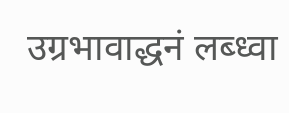उग्रभावाद्धनं लब्ध्वा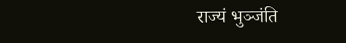राज्यं भुञ्जंति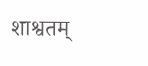शाश्वतम्